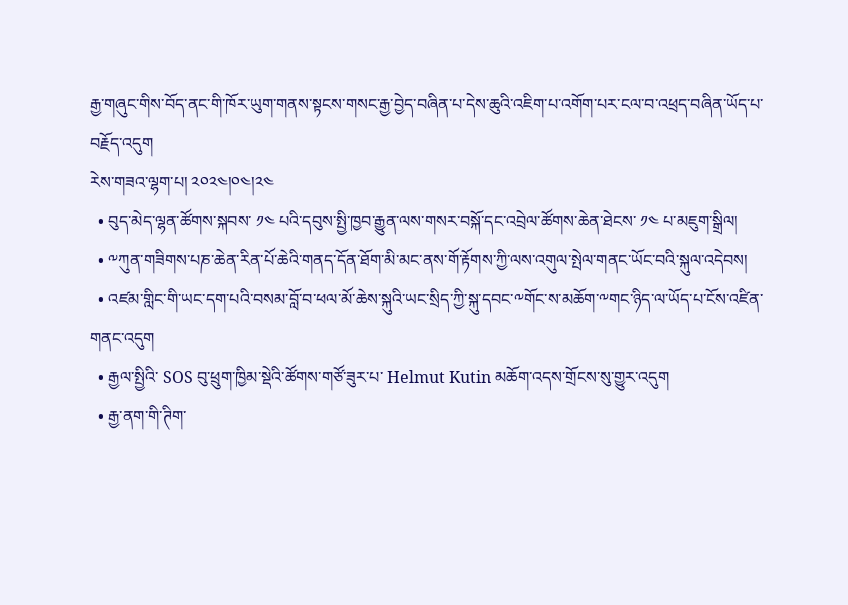རྒྱ་གཞུང་གིས་བོད་ནང་གི་ཁོར་ཡུག་གནས་སྟངས་གསང་རྒྱ་བྱེད་བཞིན་པ་དེས་ཆུའི་འཇིག་པ་འགོག་པར་ངལ་བ་འཕྲད་བཞིན་ཡོད་པ་བརྗོད་འདུག
རེས་གཟའ་ལྷག་པ། ༢༠༢༤།༠༤།༢༤
  • བུད་མེད་ལྷན་ཚོགས་སྐབས་ ༡༤ པའི་དབུས་སྤྱི་ཁྱབ་རྒྱུན་ལས་གསར་བསྐོ་དང་འབྲེལ་ཚོགས་ཆེན་ཐེངས་ ༡༤ པ་མཇུག་སྒྲིལ།
  • ༸ཀུན་གཟིགས་པཎ་ཆེན་རིན་པོ་ཆེའི་གནད་དོན་ཐོག་མི་མང་ནས་གོ་རྟོགས་ཀྱི་ལས་འགུལ་སྤེལ་གནང་ཡོང་བའི་སྐུལ་འདེབས།
  • འཛམ་གླིང་གི་ཡང་དག་པའི་བསམ་བློ་བ་ཕལ་མོ་ཆེས་སྐུའི་ཡང་སྲིད་ཀྱི་སྐུ་དབང་༸གོང་ས་མཆོག་༸གང་ཉིད་ལ་ཡོད་པ་ངོས་འཛིན་གནང་འདུག
  • རྒྱལ་སྤྱིའི་ SOS བུ་ཕྲུག་ཁྱིམ་སྡེའི་ཚོགས་གཙོ་ཟུར་པ་ Helmut Kutin མཆོག་འདས་གྲོངས་སུ་གྱུར་འདུག
  • རྒྱ་ནག་གི་ཊིག་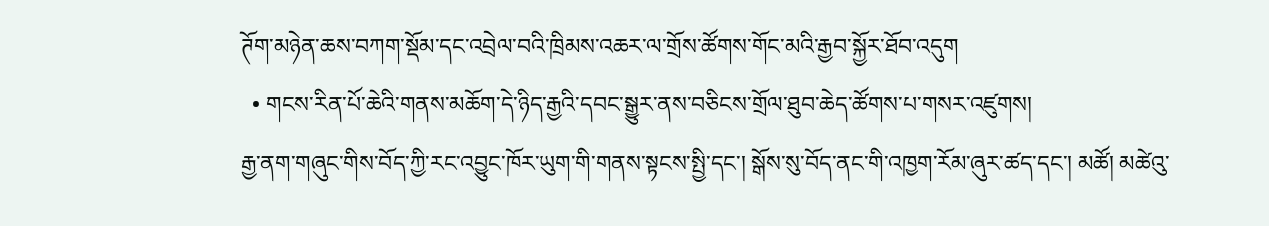ཊོག་མཉེན་ཆས་བཀག་སྡོམ་དང་འབྲེལ་བའི་ཁྲིམས་འཆར་ལ་གྲོས་ཚོགས་གོང་མའི་རྒྱབ་སྐྱོར་ཐོབ་འདུག
  • གངས་རིན་པོ་ཆེའི་གནས་མཆོག་དེ་ཉིད་རྒྱའི་དབང་སྒྱུར་ནས་བཅིངས་གྲོལ་ཐུབ་ཆེད་ཚོགས་པ་གསར་འཛུགས།
རྒྱ་ནག་གཞུང་གིས་བོད་ཀྱི་རང་འབྱུང་ཁོར་ཡུག་གི་གནས་སྟངས་སྤྱི་དང་། སྒོས་སུ་བོད་ནང་གི་འཁྱག་རོམ་ཞུར་ཚད་དང་། མཚོ། མཚེའུ་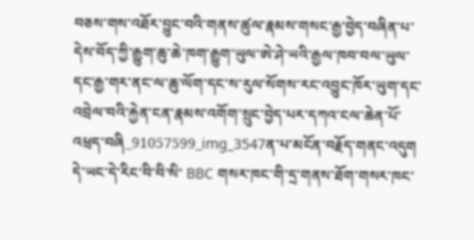བཅས་གས་འཐོར་བྱུང་བའི་གནས་ཚུལ་རྣམས་གསང་རྒྱ་བྱེད་བཞིན་པ་དེས་བོད་ཀྱི་རྒྱུག་ཆུ་ཆེ་ཁག་རྒྱུག་ཡུལ་ཨེ་ཤེ་ཡའི་རྒྱལ་ཁབ་བལ་ཡུལ་དང་རྒྱ་གར་ནང་ལ་ཆུ་ལོག་དང་ས་རུལ་སོགས་རང་འབྱུང་ཁོར་ཡུག་དང་འབྲེལ་བའི་རྐྱེན་ངན་རྣམས་འགོག་སྲུང་བྱེད་པར་དཀའ་ངལ་ཆེན་པོ་འཕྲད་བཞི_91057599_img_3547ན་པ་མངོན་བརྗོད་གནང་འདུག
དེ་ཡང་དེ་རིང་བི་བི་སི་ BBC གསར་ཁང་གི་དྲ་གནས་ཐོག་གསར་ཁང་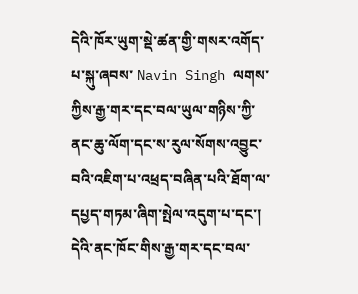དེའི་ཁོར་ཡུག་སྡེ་ཚན་གྱི་གསར་འགོད་པ་སྐུ་ཞབས་ Navin Singh ལགས་ཀྱིས་རྒྱ་གར་དང་བལ་ཡུལ་གཉིས་ཀྱི་ནང་ཆུ་ལོག་དང་ས་རུལ་སོགས་འབྱུང་བའི་འཇིག་པ་འཕྲད་བཞིན་པའི་ཐོག་ལ་དཔྱད་གཏམ་ཞིག་སྤེལ་འདུག་པ་དང་། དེའི་ནང་ཁོང་གིས་རྒྱ་གར་དང་བལ་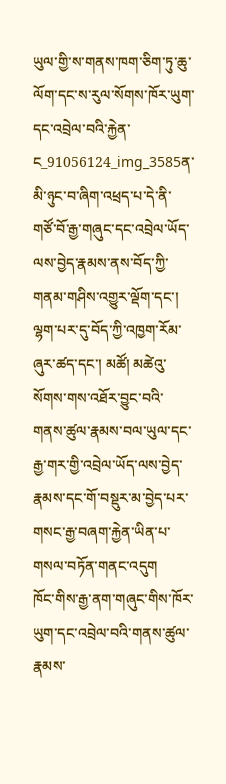ཡུལ་གྱི་ས་གནས་ཁག་ཅིག་ཏུ་ཆུ་ལོག་དང་ས་རུལ་སོགས་ཁོར་ཡུག་དང་འབྲེལ་བའི་རྐྱེན་ང_91056124_img_3585ན་མི་ཉུང་བ་ཞིག་འཕྲད་པ་དེ་ནི་གཙོ་བོ་རྒྱ་གཞུང་དང་འབྲེལ་ཡོད་ལས་བྱེད་རྣམས་ནས་བོད་ཀྱི་གནམ་གཤིས་འགྱུར་ལྡོག་དང་། ལྷག་པར་དུ་བོད་ཀྱི་འཁྱག་རོམ་ཞུར་ཚད་དང་། མཚོ། མཚེའུ་སོགས་གས་འཐོར་བྱུང་བའི་གནས་ཚུལ་རྣམས་བལ་ཡུལ་དང་རྒྱ་གར་གྱི་འབྲེལ་ཡོད་ལས་བྱེད་རྣམས་དང་གོ་བསྡུར་མ་བྱེད་པར་གསང་རྒྱ་བཞག་རྐྱེན་ཡིན་པ་གསལ་བཏོན་གནང་འདུག
ཁོང་གིས་རྒྱ་ནག་གཞུང་གིས་ཁོར་ཡུག་དང་འབྲེལ་བའི་གནས་ཚུལ་རྣམས་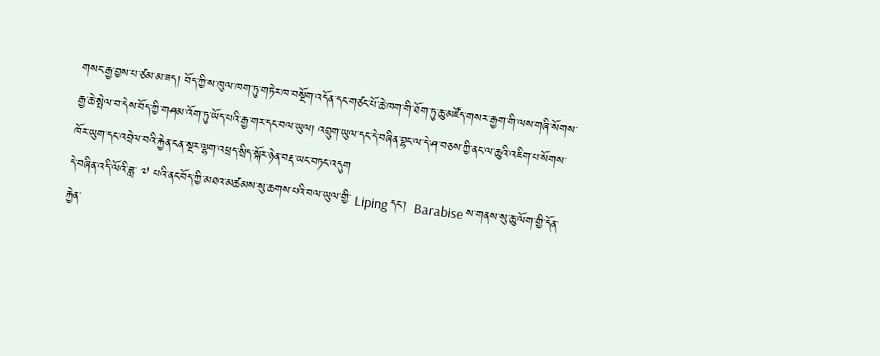གསང་རྒྱ་བྱས་པ་ཙམ་མ་ཟད། བོད་ཀྱི་ས་ཁུལ་ཁག་ཏུ་གཏེར་ཁ་བསྔོག་འདོན་དང་གཙང་པོ་ཆེ་ཁག་གི་ཐོག་ཏུ་ཆུ་མཛོད་གསར་རྒྱག་གི་ལས་གཞི་སོགས་རྒྱ་ཆེ་སྤེལ་བ་དེས་བོད་ཀྱི་གཤམ་འོག་ཏུ་ཡོད་པའི་རྒྱ་གར་དང་བལ་ཡུལ། འབྲུག་ཡུལ་དང་དེ་བཞིན་བྷང་ལ་དེ་ཤ་བཅས་ཀྱི་ནང་ལ་ཆུའི་འཇིག་པ་སོགས་ཁོར་ཡུག་དང་འབྲེལ་བའི་རྐྱེན་ངན་སྔར་ལྷག་འཕྲད་སྲིད་སྐོར་ཉེན་བརྡ་ཡང་བཏང་འདུག
དེ་བཞིན་འདི་ལོའི་ཟླ་ ༧ པའི་ནང་བོད་ཀྱི་མཐའ་མཚམས་སུ་ཆགས་པའི་བལ་ཡུལ་གྱི་ Liping དང་།  Barabise ས་གནས་སུ་ཆུ་ལོག་གྱི་དོན་རྐྱེན་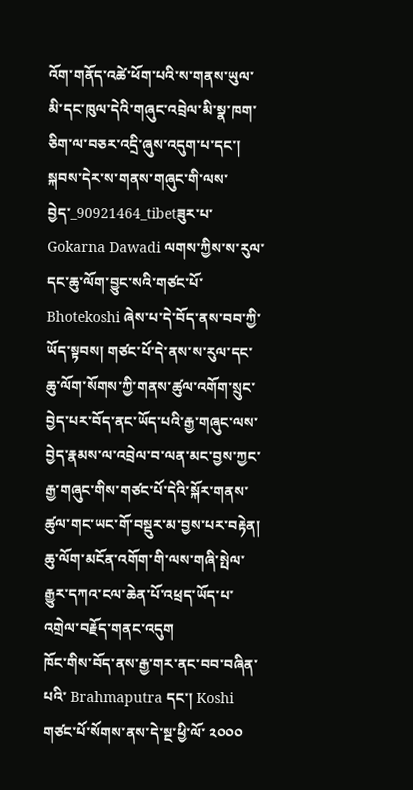འོག་གནོད་འཚེ་ཕོག་པའི་ས་གནས་ཡུལ་མི་དང་ཁུལ་དེའི་གཞུང་འབྲེལ་མི་སྣ་ཁག་ཅིག་ལ་བཅར་འདྲི་ཞུས་འདུག་པ་དང་། སྐབས་དེར་ས་གནས་གཞུང་གི་ལས་བྱེད་_90921464_tibetཟུར་པ་ Gokarna Dawadi ལགས་ཀྱིས་ས་རུལ་དང་ཆུ་ལོག་བྱུང་སའི་གཙང་པོ་ Bhotekoshi ཞེས་པ་དེ་བོད་ནས་བབ་ཀྱི་ཡོད་སྟབས། གཙང་པོ་དེ་ནས་ས་རུལ་དང་ཆུ་ལོག་སོགས་ཀྱི་གནས་ཚུལ་འགོག་སྲུང་བྱེད་པར་བོད་ནང་ཡོད་པའི་རྒྱ་གཞུང་ལས་བྱེད་རྣམས་ལ་འབྲེལ་བ་ལན་མང་བྱས་ཀྱང་རྒྱ་གཞུང་གིས་གཙང་པོ་དེའི་སྐོར་གནས་ཚུལ་གང་ཡང་གོ་བསྡུར་མ་བྱས་པར་བརྟེན།  ཆུ་ལོག་མངོན་འགོག་གི་ལས་གཞི་སྤེལ་རྒྱུར་དཀའ་ངལ་ཆེན་པོ་འཕྲད་ཡོད་པ་འགྲེལ་བརྗོད་གནང་འདུག
ཁོང་གིས་བོད་ནས་རྒྱ་གར་ནང་བབ་བཞིན་པའི་ Brahmaputra དང་། Koshi གཙང་པོ་སོགས་ནས་དེ་སྔ་ཕྱི་ལོ་ ༢༠༠༠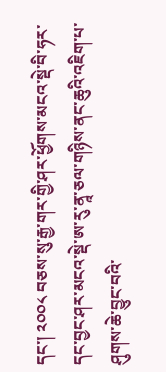དང་། ༢༠༠༨ བཅས་སུ་རྒྱ་གར་གྱི་ཤར་ཕྱོགས་མངའ་སྡེ་བི་ཧར་དང་བྱང་ཤར་མངའ་སྡེ་ཨ་རུ་ནཱ་ཅལ་གཉིས་ནང་ཆུའི་འཇིག་པ་ཤུགས་ཆེ་བྱུང་བའི་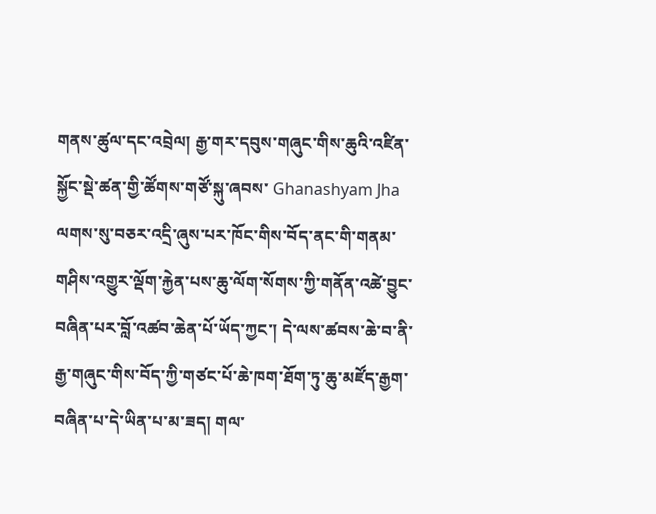གནས་ཚུལ་དང་འབྲེལ། རྒྱ་གར་དབུས་གཞུང་གིས་ཆུའི་འཛིན་སྐྱོང་སྡེ་ཚན་གྱི་ཚོགས་གཙོ་སྐུ་ཞབས་ Ghanashyam Jha ལགས་སུ་བཅར་འདྲི་ཞུས་པར་ཁོང་གིས་བོད་ནང་གི་གནམ་གཤིས་འགྱུར་ལྡོག་རྐྱེན་པས་ཆུ་ལོག་སོགས་ཀྱི་གནོན་འཚེ་བྱུང་བཞིན་པར་བློ་འཚབ་ཆེན་པོ་ཡོད་ཀྱང་། དེ་ལས་ཚབས་ཆེ་བ་ནི་རྒྱ་གཞུང་གིས་བོད་ཀྱི་གཙང་པོ་ཆེ་ཁག་ཐོག་ཏུ་ཆུ་མཛོད་རྒྱག་བཞིན་པ་དེ་ཡིན་པ་མ་ཟད། གལ་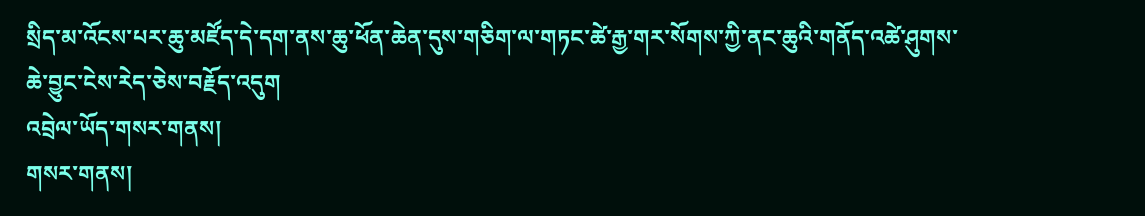སྲིད་མ་འོངས་པར་ཆུ་མཛོད་དེ་དག་ནས་ཆུ་ཕོན་ཆེན་དུས་གཅིག་ལ་གཏང་ཚེ་རྒྱ་གར་སོགས་ཀྱི་ནང་ཆུའི་གནོད་འཚེ་ཤུགས་ཆེ་བྱུང་ངེས་རེད་ཅེས་བརྗོད་འདུག
འབྲེལ་ཡོད་གསར་གནས།
གསར་གནས།